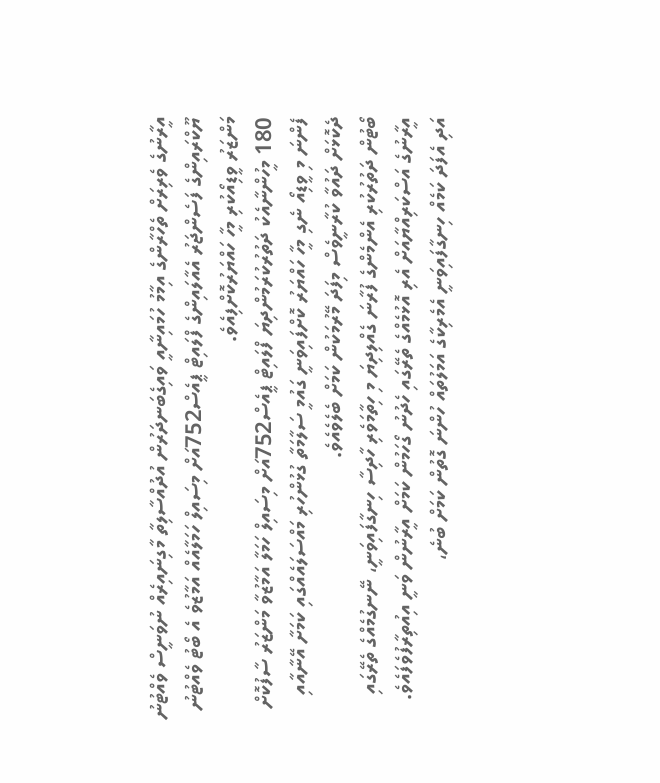އީރާނުގެ ވެރިރަށް ތެހްރާންގެ އިމާމު ހުމައިނާއީ ވައިގެބަނދަރުން އުދުއްސާލިތާ މާގިނައިރެއް ނުވަނީސް ވެއްޓުނު ޔޫކްރައިންގެ ފަސެންޖަރު އެއާލައިންގެ ފްލައިޓް ޕީއެސް752އަށް މިސައިލް ހަމަލާއެއް އަމާޒުވެ އެ ބޯޓު ވެއްޓުނު މަންޒަރު ވީޑިއޯކުރި މީހާ ހައްޔަރުކޮށްފިއެވެ.
180 މީހުންނާއެކު ދަތުރުކުރަމުންދިޔަ ފްލައިޓް ޕީއެސް752އަށް މިސައިލް ހަމަލާ އަމާޒުވާ މަންޒަރު ސާފުކޮށް ފެންނަ މި ވީޑިއޯ ނެގި މީހާ ހައްޔަރު ކޮށްފައިވަނީ ގައުމީ ސަލާމަތާ ގުޅުންހުރި މައްސަލައެއްގައި ކަމަށާ އޭނާއާއި ދެކޮޅަށް ދައުވާ ކުރާނީވެސް މިފަދަ މޭރުމަކުން ކަމަށް ބެލެވެއެވެ.
ބޯޓުން ދަތުރުކުރި އެންމެންގެ ފުރާނަ ގެއްލިދިޔަ މި ހިތާމަވެރި ހާދިސާ ހިނގާފައިވަނީ، ނޭނގުމެއްގެ ތެރޭގައި އީރާނުގެ އަސްކަރިއްޔާއަށް އެރި އޮޅުމެއްގެ ތެރޭގައި ހެދުނު ގޯހަމުން ކަމަށް އީރާނުން ވަނީ އިއުތިރާފުވެފައެވެ. އަދި އެފަދަ ކަމެއް ހިނގާފައިވަނީ އެމެރިކާގެ އަމަލުތައް ހުންނަ ގޮތުން ކަމަށް ބުނެ،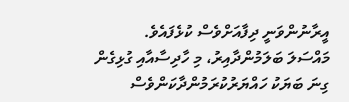އީރާނުންވަނީ ދިފާއަށްވެސް ކުޅެފައެވެ.
މައްސަލަ ބަލަމުންދާއިރު، މި ހާދިސާއާއި ގުޅިގެން ގިނަ ބަޔަކު ހައްޔަރުކުރަމުންދާކަންވެސް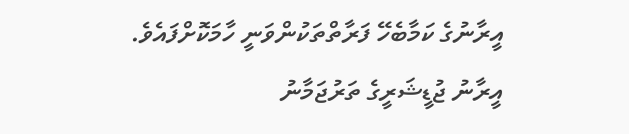އީރާނުގެ ކަމާބެހޭ ފަރާތްތަކުންވަނީ ހާމަކޮށްފައެވެ.
އީރާނު ޖުޑީޝަރީގެ ތަރުޖަމާނު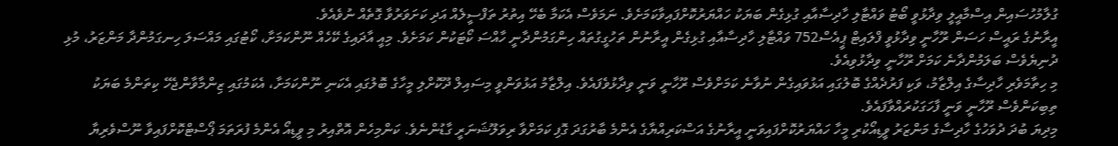ގުލާމުހުސައިން އިސްމާއީލީ ވިދާޅުވީ ބޯޓު ވައްޓާލި ހާދިސާއާއި ގުޅިގެން ބަޔަކު ހައްޔަރުކޮށްފައިވާކަމަށެވެ. ނަމަވެސް އެކަމާ ބެހޭ އިތުރު ތަފްސީލެއް އަދި ކަށަވަރުވާ ގޮތެއް ނުވެއެވެ.
އީރާނުގެ ރައީސް ހަސަން ރޫހާނީ ވިދާޅުވީ ފްލައިޓް ޕީއެސް752 ވައްޓާލި ހާދިސާއާއި ގުޅިގެން އީރާނުން ތަހުގީގުތައް ހިންގަމުންދާނީ ހާއްސަ ކޯޓަކުން ކަމަށެވެ. މިއީ އާދައިގެ ކޭހެއް ނޫންކަމަށާ، ކޯޓުގައި މައްސަލަ ހިނގަމުންދާ މަންޒަރު، މުޅި ދުނިޔެވެސް ބަލަމުންދާނެ ކަމަށް ރޫހާނީ ވިދާޅުވިއެވެ.
މި ހިތާމަވެރި ހާދިސާގެ އިލްޒާމު، ވަކި ފަރުދެއްގެ ބޮލުގައި އަޅުވައިގެން ނުވާނެ ކަމަށްވެސް ރޫހާނީ ވަނީ ވިދާޅުވެފައެވެ. އިލްޒާމު އަޅުވަންވީ މިސައިލް ދޫކޮށްލި މީހާގެ ބޮލުގައި އެކަނި ނޫންކަމަށާ، އެކަމުގައި ޒިންމާވާންޖެހޭ ކިތަންމެ ބަޔަކު ތިބިކަންވެސް ރޫހާނީ ވަނީ ފާހަގަކުރައްވާފައެވެ.
މިދިޔަ ބުދަ ދުވަހުގެ ހާދިސާގެ މަންޒަރު ވީޑިއޯކުރި މީހާ ހައްޔަރުކޮށްފައިވަނީ އީރާނުގެ އަސްކަރިއްޔާގެ އެންމެ ބާރުގަދަ ގޮފި ކަމަށްވާ ރިވަލޫޝަނަރީ ގާޑުންނެވެ. ކަންމިހެން އޮތްއިރު މި ވީޑިއޯ އެންމެ ފުރަތަމަ ޕޯސްޓްކޮށްފައިވާ ނޫސްވެރިޔާ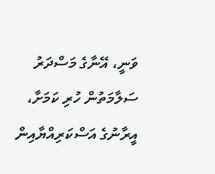ވަނީ، އޭނާގެ މަސްދަރު ސަލާމަތުން ހުރި ކަމަށާ، އީރާނުގެ އަސްކަރިއްޔާއިން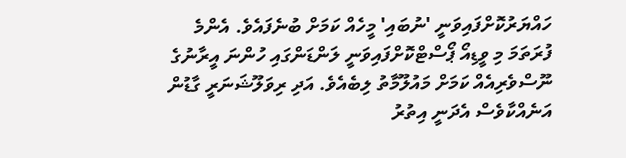ހައްޔަރުކޮށްފައިވަނީ 'ނުބައި' މީހެއް ކަމަށް ބުނެފައެވެ. އެންމެ ފުރަތަމަ މި ވީޑިއޯ ޕޯސްޓްކޮށްފައިވަނީ ލަންޑަންގައި ހުންނަ އީރާނުގެ ނޫސްވެރިއެއް ކަމަށް މައުލޫމާތު ލިބެއެވެ. އަދި ރިވަލޫޝަނަރީ ގާޑުން އަނެއްކާވެސް އެދަނީ އިތުރު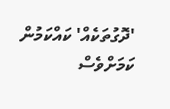'ދޮގުތަކެއް' ކައްކަމުން ކަމަށްވެސް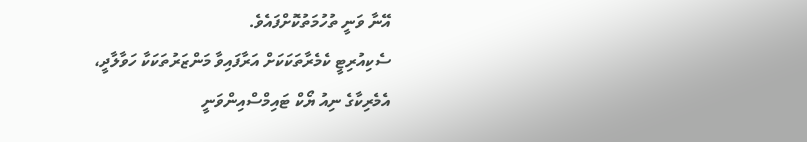އޭނާ ވަނީ ތުހުމަތުކޮށްފައެވެ.
ސެކިއުރިޓީ ކެމެރާތަކަކަށް އަރާފައިވާ މަންޒަރުތަކަކާ ހަވާލާދީ، އެމެރިކާގެ ނިއު ޔޯކް ޓައިމްސްއިންވަނީ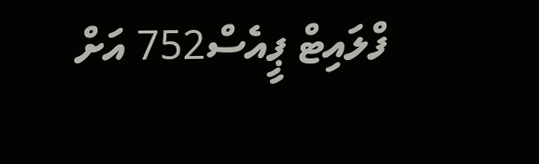ފްލައިޓް ޕީއެސް752 އަށް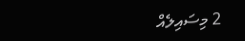2 މިސައިލެއް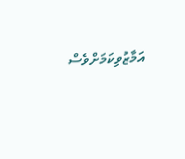އަމާޒުވިކަމަށްވެސް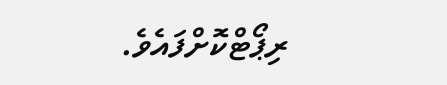ރިޕޯޓްކޮށްފައެވެ.